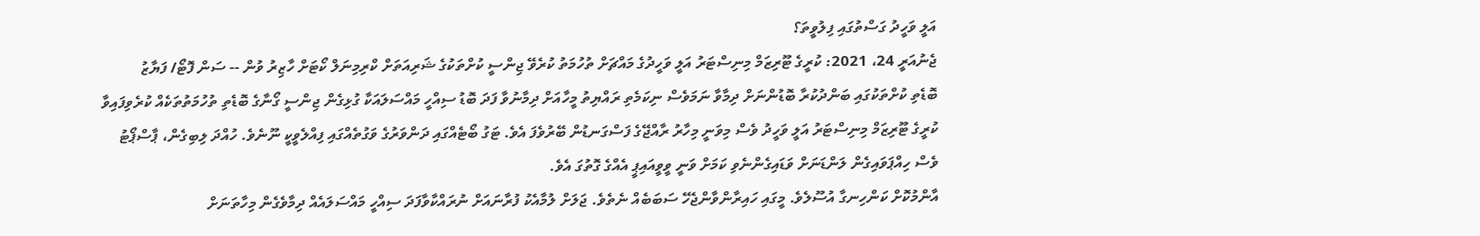އަލީ ވަހީދު ގަސްތުގައި ފިލުވީތަ؟
ޖެނުއަރީ 24، 2021: ކުރީގެ ޓޫރިޒަމް މިނިސްޓަރު އަލީ ވަހީދުގެ މައްޗަށް ތުހުމަތު ކުރެވޭ ޖިންސީ ކުށްތަކުގެ ޝަރިއަތަށް ކްރިމިނަލް ކޯޓަށް ހާޒިރު ވުން -- ސަން ފޮޓޯ/ ފަޔާޒު
ބޮޑެތި ކުށްތަކުގައި ބަންދުކުރާ ބޮޑުންނަށް ދިމާވާ ނަމަވެސް ނިކަމެތި ރައްޔިތު މީހާއަށް ދިމާނުވާ ފަދަ ބޮޑު ސިއްހީ މައްސަލައަކާ ގުޅިގެން ޖިންސީ ގޯނާގެ ބޮޑެތި ތުހުމަތުތަކެއް ކުރެވިފައިވާ ކުރީގެ ޓޫރިޒަމް މިނިސްޓަރު އަލީ ވަހީދު ވެސް މިވަނީ މިހާރު ރާއްޖޭގެ ފަސްގަނޑުން ބޭރުވެފަ އެވެ. ޓަގު ބޯޓެއްގައި ދަންވަރުގެ ވަގުތެއްގައި ފިއްލެވީކީ ނޫނެވެ. ހުއްދަ ލިބިގެން، ޕާސްޕޯޓު ވެސް ހިއްޕަވައިގެން ލަންޑަނަށް ވަޑައިގެންނެވި ކަމަށް ވަނީ ވީވީއައިޕީ އެއްގެ ގޮތުގަ އެވެ.
އާންމުކޮށް ކަންހިނގާ އުސޫލެވެ. މީގައި ހައިރާންވާންޖެހޭ ސަބަބެއް ނެތެވެ. ޖަލަށް ލުމާއެކު ފުރާނައަށް ނުރައްކާވާފަދަ ސިއްހީ މައްސަލައެއް ދިމާވެގެން މިހާތަނަށް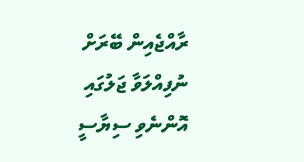ރާއްޖެއިން ބޭރަށް ނުފިއްލަވާ ޖަލުގައި އޮންނެވި ސިޔާސީ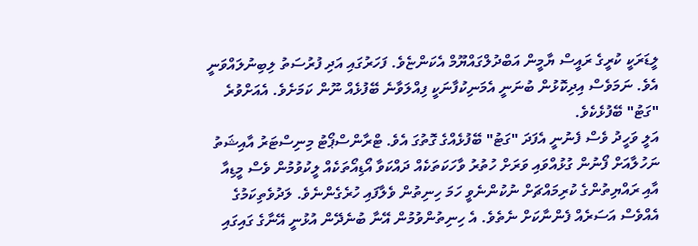ލީޑަރަކީ ކުރީގެ ރައީސް ޔާމީން އަބްދުލްގައްޔޫމް އެކަންޏެވެ. ފަހަރުގައި އަދި ފުރުސަތު ލިބިނުލައްވަނީ އެވެ. ނަމަވެސް އިދިކޮޅުން ބުނަނީ އެމަނިކުފާނަކީ ފިއްލަވާނެ ބޭފުޅެއް ނޫން ކަމަށެވެ. އެއަށްވުރެ "ގަޓު" ބޭފުޅެކެވެ.
އަލީ ވަހީދު ވެސް ފެނުނީ އެފަދަ "ގަޓު" ބޭފުޅެއްގެ ގޮތުގަ އެވެ. ޓްރާންސްޕޯޓު މިނިސްޓަރު އާއިޝަތު ނަހުލާއަށް ފޯނުން ގުޅުއްވައި ވަރަށް ހުތުރު ވާހަކަތަކެއް ދައްކަވާ އޯޑިއޯތަކެއް ލީކުވުމުން ވެސް މީޑިއާ އާއި ރައްޔިތުންގެ ކުރިމައްޗަށް ނުކުންނެވީ ހަމަ ހިނިތުން ވެލާފައި ހުރެގެންނެވެ. ލަދުވެތިކަމުގެ އެއްވެސް އަސަރެއް ފެންނާކަށް ނެތެވެ. އެ ހިނިތުންވުމުން އޭނާ ބުނެދޭން އުޅުނީ އޭނާގެ ގައިގައި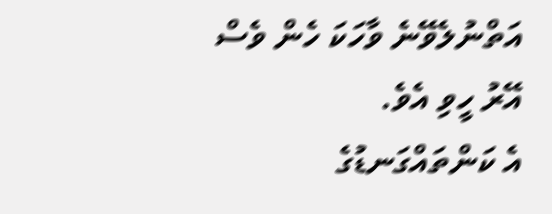އަތްނުލެވޭނެ ވާހަކަ ހެން ވެސް އޭރު ހީވި އެވެ.
އެ ކަންތައްގަނޑުގެ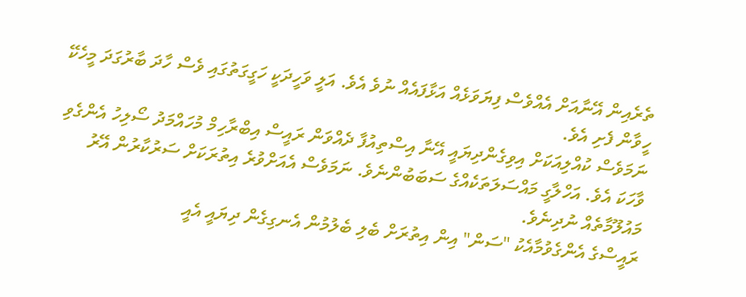ތެރެއިން އޭނާއަށް އެއްވެސް ފިޔަވަޅެއް އަޅާފައެއް ނުވެ އެވެ. އަލީ ވަހީދަކީ ހަގީގަތުގައި ވެސް ހާދަ ބާރުގަދަ މީހެކޭ ހީވާން ފެށި އެވެ.
ނަމަވެސް ކުއްލިއަކަށް އިވިގެންދިޔައީ އޭނާ އިސްތިއުފާ ދެއްވަން ރައީސް އިބްރާހިމް މުހައްމަދު ސޯލިހު އެންގެވި ވާހަކަ އެވެ. އަހްލާގީ މައްސަލަތަކެއްގެ ސަބަބުންނެވެ. ނަމަވެސް އެއަށްވުރެ އިތުރަކަށް ސަރުކާރުން އޭރު މައުލޫމާތެއް ނުދިނެވެ.
ރައީސްގެ އެންގެވުމާއެކު "ސަން" އިން އިތުރަށް ބެލި ބެލުމުން އެނގިގެން ދިޔައީ އެއީ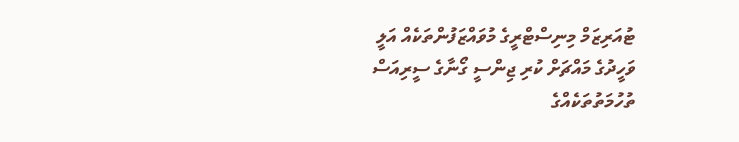ޓުއަރިޒަމް މިނިސްޓްރީގެ މުވައްޒަފުންތަކެއް އަލީ ވަހީދުގެ މައްޗަށް ކުރި ޖިންސީ ގޯނާގެ ސީރިއަސް ތުހުމަތުތަކެއްގެ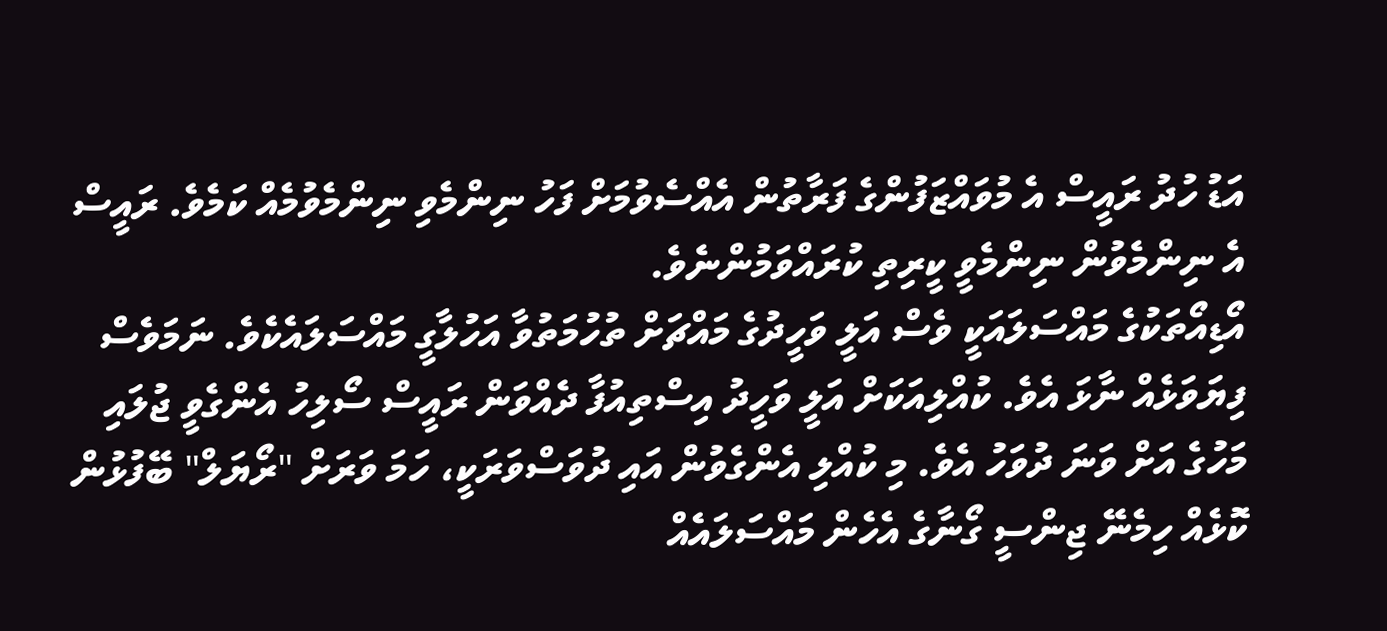އަޑު ހުދު ރައީސް އެ މުވައްޒަފުންގެ ފަރާތުން އެއްސެވުމަށް ފަހު ނިންމެވި ނިންމެވުމެއް ކަމެވެ. ރައީސް އެ ނިންމެވުން ނިންމެވީ ކީރިތި ކުރައްވަމުންނެވެ.
އޯޑިއޯތަކުގެ މައްސަލައަކީ ވެސް އަލީ ވަހީދުގެ މައްޗަށް ތުހުމަތުވާ އަހުލާގީ މައްސަލައެކެވެ. ނަމަވެސް ފިޔަވަޅެއް ނާޅަ އެވެ. ކުއްލިއަކަށް އަލީ ވަހީދު އިސްތިއުފާ ދެއްވަން ރައީސް ސޯލިހު އެންގެވީ ޖުލައި މަހުގެ އަށް ވަނަ ދުވަހު އެވެ. މި ކުއްލި އެންގެވުން އައި ދުވަސްވަރަކީ، ހަމަ ވަރަށް "ރޯޔަލް" ބޭފުޅުން ކޮޅެއް ހިމެނޭ ޖިންސީ ގޯނާގެ އެހެން މައްސަލައެއް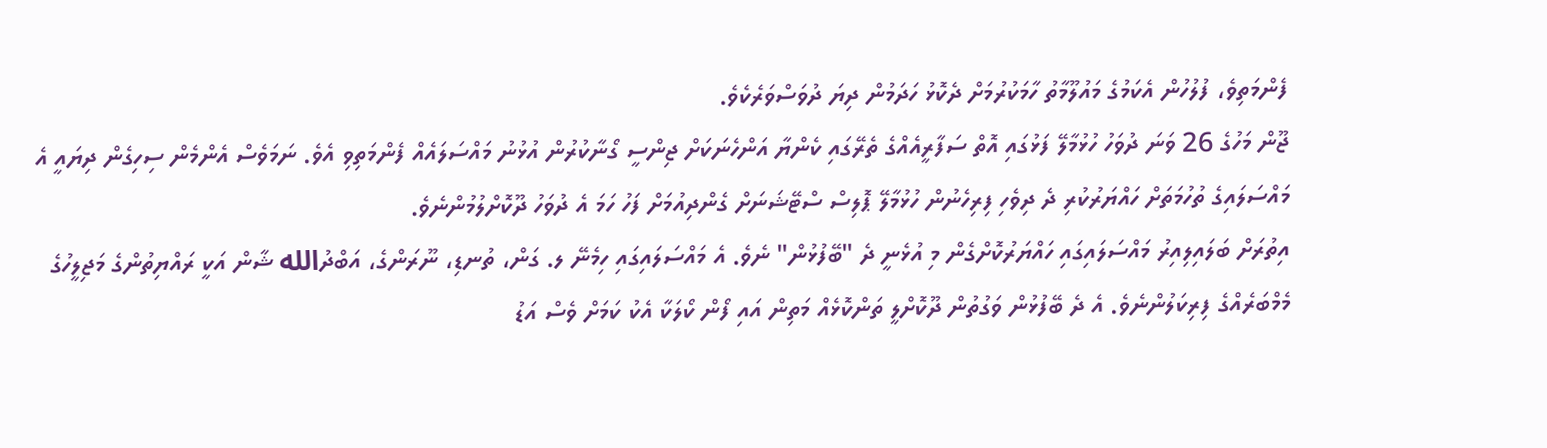ފެންމަތިވެ، ފުލުހުން އެކަމުގެ މައުލޫމާތު ހާމަކުރުމަށް ދެކޮޅު ހަދަމުން ދިޔަ ދުވަސްވަރެކެވެ.
ޖޫން މަހުގެ 26 ވަނަ ދުވަހު ހުޅުމާލޭ ފަޅުގައި އޮތް ސަފާރީއެއްގެ ތެރޭގައި ކެންޔާ އަންހެނަކަށް ޖިންސީ ގޯނާކުރުން އުޅުނު މައްސަލައެއް ފެންމަތިވި އެވެ. ނަމަވެސް އެންމެން ސިހިގެން ދިޔައީ އެ މައްސަލައިގެ ތުހުމަތަށް ހައްޔަރުކުރި ދެ ދިވެހި ފިރިހެނުން ހުޅުމާލޭ ޕޮލިސް ސްޓޭޝަނަށް ގެންދިއުމަށް ފަހު ހަމަ އެ ދުވަހު ދޫކޮށްލުމުންނެވެ.
އިތުރަށް ބަލައިލިއިރު މައްސަލައިގައި ހައްޔަރުކޮށްގެން މި އުޅެނީ ދެ "ބޭފުޅުން" ނެވެ. އެ މައްސަލައިގައި ހިމެނޭ ލ. ގަން، ތުނޑި، ނޫރަންގެ، އަބްދުالله ޝާން އަކީ ރައްޔިތުންގެ މަޖިލީހުގެ މެމްބަރެއްގެ ފިރިކަލުންނެވެ. އެ ދެ ބޭފުޅުން ވަގުތުން ދޫކޮށްލީ ތަންކޮޅެއް މަތިން އައި ފޯން ކޯލަކާ އެކު ކަމަށް ވެސް އަޑު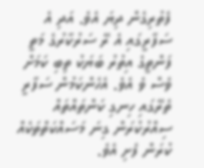ފެތުރިގެން ދިޔަ އެވެ. އަދި އެ ސަފާރީގައި އެ ރޭ ސަރުކާރުގެ މަތީ ފަންތީގެ އިތުރު ބަޔަކު ތިބި ކަމަށް ވެސް ވެ އެވެ. އެހެންކަމުން ސަފާރީ ތެރޭގައި ހިނގި ކަންތައްތައް ސިއްރުކުރަން ގިނަ މަސައްކަތްތަކެއް ކުރަން ފެށި އެވެ.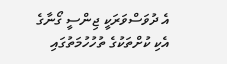އެ ދުވަސްވަރަކީ ޖިންސީ ގޯނާގެ އެކި ކުށްތަކުގެ ތުހުހުމަތުގައި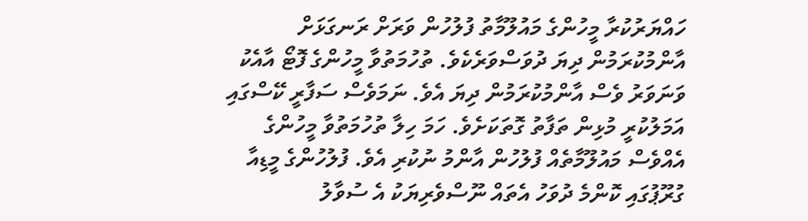ހައްޔަރުކުރާ މީހުންގެ މައުލޫމާތު ފުލުހުން ވަރަށް ރަނގަޅަށް އާންމުކުރަމުން ދިޔަ ދުވަސްވަރެކެވެ. ތުހުމަތުވާ މީހުންގެ ފޮޓޯ އާއެކު ވަނަވަރު ވެސް އާންމުކުރަމުން ދިޔަ އެވެ. ނަމަވެސް ސަފާރީ ކޭސްގައި އަމަލުކުރީ މުޅިން ތަފާތު ގޮތަކަށެވެ. ހަމަ ހިލާ ތުހުމަތުވާ މީހުންގެ އެއްވެސް މައުލޫމާތެއް ފުލުހުން އާންމު ނުކުރި އެވެ. ފުލުހުންގެ މީޑިއާ ގުރޫޕުގައި ކޮންމެ ދުވަހު އެތައް ނޫސްވެރިޔަކު އެ ސުވާލު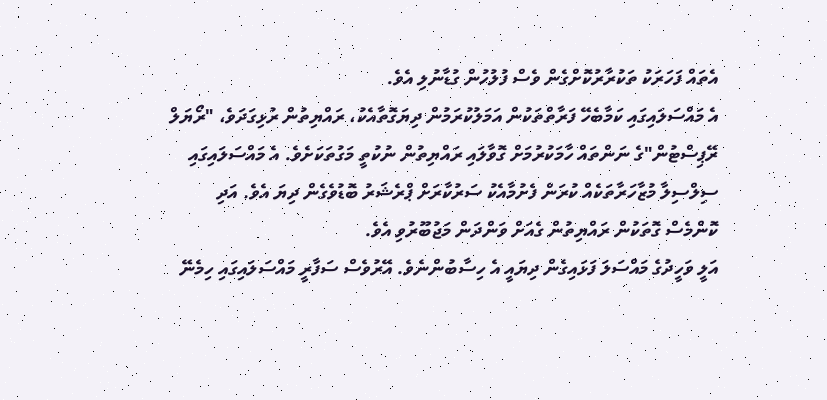އެތައް ފަހަރަކު ތަކުރާރުކޮށްގެން ވެސް ފުލުހުން ގުޑާނުލި އެވެ.
އެ މައްސަލައިގައި ކަމާބެހޭ ފަރާތްތަކުން އަމަލުކުރަމުން ދިޔަގޮތާއެކު، ރައްޔިތުން ރުޅިގަދަވެ، "ރޯޔަލް ރޭޕިސްޓުން"ގެ ނަންތައް ހާމަކުރުމަށް ގޮވާލައި ރައްޔިތުން ނުކުތީ މަގުތަކަށެވެ. އެ މައްސަލައިގައި ސިލްސިލާ މުޒާހަރާތަކެއް ކުރަން ފެށުމާއެކު ސަރުކާރަށް ޕްރެޝަރު ބޮޑުވެގެން ދިޔަ އެވެ. އަދި ކޮންމެސް ގޮތަކުން ރައްޔިތުން ގެއަށް ވަންދަން މަޖުބޫރުވި އެވެ.
އަލީ ވަހީދުގެ މައްސަލަ ފަޅައިގެން ދިޔައީ އެ ހިސާބުންނެވެ. އޭރުވެސް ސަފާރީ މައްސަލައިގައި ހިމެނޭ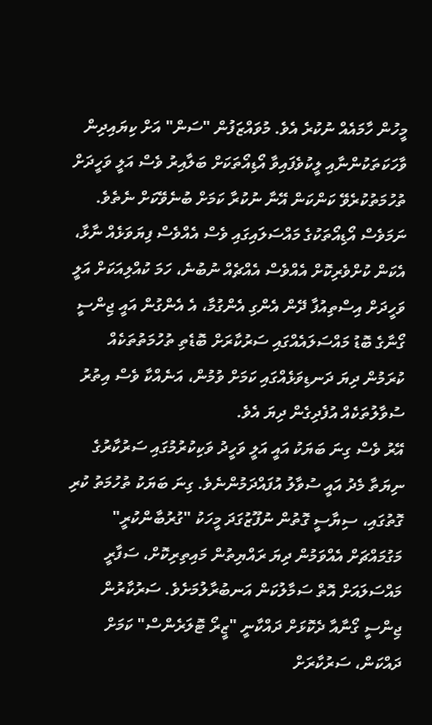މީހުން ހާމައެއް ނުކުރެ އެވެ. މުވައްޒަފުން "ސަން" އަށް ކިޔައިދިން ވާހަކަތަކުންނާއި ލީކުވެފައިވާ އޯޑިއޯތަކަށް ބަލާއިރު ވެސް އަލީ ވަހީދަށް ތުހުމަތުކުރެވޭ ކަންކަން އޭނާ ނުކުރާ ކަމަށް ބުނެވޭކަށް ނެތެވެ. ނަމަވެސް އޯޑިއޯތަކުގެ މައްސަލައިގައި ވެސް އެއްވެސް ފިޔަވަޅެއް ނާޅާ، އެކަން ކުށްވެރިކޮށް އެއްވެސް އެއްޗެއް ނުބުނެ، ހަމަ ކުއްލިއަކަށް އަލީ ވަހީދަށް އިސްތިއުފާ ދޭން އެންގި އެންގުމާ، އެ އެންގުން އައީ ޖިންސީ ގޯނާގެ ބޮޑު މައްސަލައެއްގައި ސަރުކާރަށް ބޮޑެތި ތުހުމަތުތަކެއް ކުރަމުން ދިޔަ ދަނޑިވަޅެއްގައި ކަމަށް ވުމުން، އަނެއްކާ ވެސް އިތުރު ސުވާލުތަކެއް އުފެދިގެން ދިޔަ އެވެ.
އޭރު ވެސް ގިނަ ބަޔަކު އައީ އަލީ ވަހީދު ވަކިކުރުމުގައި ސަރުކާރުގެ ނިޔަތާ މެދު އައީ ސުވާލު އުފައްދަމުންނެވެ. ގިނަ ބަޔަކު ތުހުމަތު ކުރި ގޮތުގައި، ސިޔާސީ ގޮތުން ނުފޫޒުގަދަ މީހަކު "ގުރުބާންކުރީ" މަގުމައްޗަށް އެއްވަމުން ދިޔަ ރައްޔިތުން މައިތިރިކޮށް، ސަފާރީ މައްސަލައަށް އޮތް ސަމާލުކަން އަނބުރާލުމަށެވެ. ސަރުކާރުން ޖިންސީ ގޯނާއާ ދެކޮޅަށް ދައްކާނީ "ޒީރޯ ޓޮލަރެންސް" ކަމަށް ދައްކަން، ސަރުކާރަށް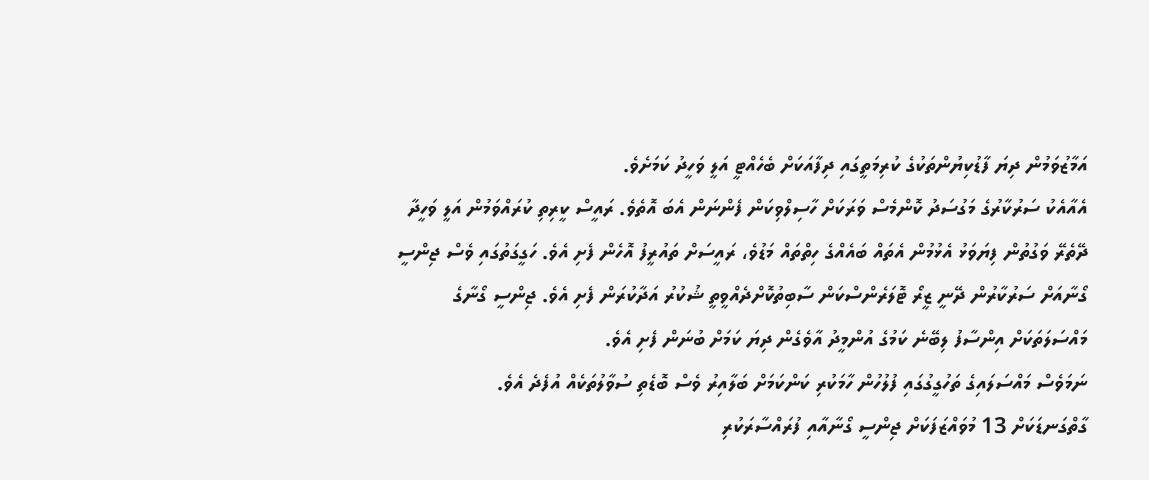އަމާޒުވަމުން ދިޔަ ފާޑުކިޔުންތަކުގެ ކުރިމަތީގައި ދިފާއަކަށް ބެހެއްޓީ އަލީ ވަހީދު ކަމަށެވެ.
އެއާއެކު ސަރުކާރުގެ މަގުސަދު ކޮންމެސް ވަރަކަށް ހާސިލްވިކަން ފެންނަން އެބަ އޮތެވެ. ރައީސް ކީރިތި ކުރައްވަމުން އަލީ ވަހީދާ ދޭތެރޭ ވަގުތުން ފިޔަވަޅު އެޅުމުން އެތައް ބައެއްގެ ހިތްތައް މަޑުވެ، ރައީސަށް ތައުރީފު އޮހެން ފެށި އެވެ. ހަގީގަތުގައި ވެސް ޖިންސީ ގޯނާއަށް ސަރުކާރުން ދޭނީ ޒީރޯ ޓޮލަރެންސްކަން ސާބިތުކޮށްދެއްވީތީ ޝުކުރު އަދާކުރަން ފެށި އެވެ. ޖިންސީ ގޯނާގެ މައްސަލަތަކަށް އިންސާފު ލިބޭނެ ކަމުގެ އުންމީދު އާވެގެން ދިޔަ ކަމަށް ބުނަން ފެށި އެވެ.
ނަމަވެސް މައްސަލައިގެ ތަހުގީގުގައި ފުލުހުން ހާމަކުރި ކަންކަމަށް ބަލާއިރު ވެސް ބޮޑެތި ސުވާލުތަކެއް އުފެދެ އެވެ.
ގާތްގަނޑަކަށް 13 މުވައްޒަފަކަށް ޖިންސީ ގޯނާއާއި ފުރައްސާރަކުރި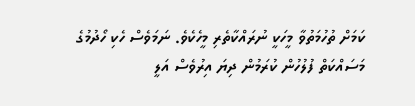ކަމަށް ތުހުމަތުވާ މީހަކީ ނުރައްކާތެރި މީހެކެވެ. ނަމަވެސް ހެކި ހޯދުމުގެ މަސައްކަތް ފުލުހުން ކުރަމުން ދިޔަ އިރުވެސް އަލީ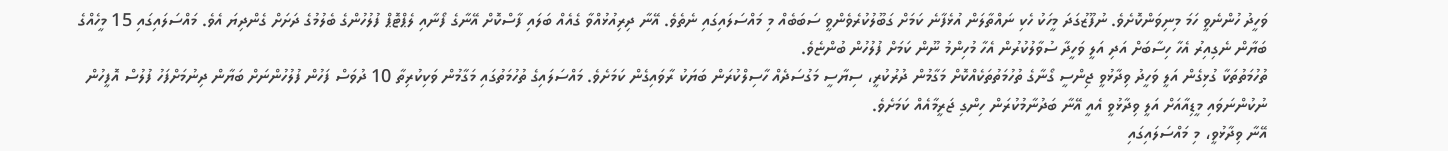ވަހީދު ހުންނެވީ ހަމަ މިނިވަންކޮށެވެ. ނުފޫޒުގަދަ މީހަކު ހެކި ނައްތާލަން އުޅެފާނެ ކަމަށް ގަބޫލުކުރެވެންވީ ސަބަބެއް މި މައްސަލައިގައި ނެތެވެ. އޭނާ ދިރިއުޅުއްވާ ގެއެއް ބަލައި ފާސްކޮށް އޭނާގެ ފޯނާއި ލެޕްޓޮޕް ފުލުހުންގެ ބެލުމުގެ ދަށަށް ގެންދިޔަ އެވެ. މައްސަލައިގައި 15 މީހެއްގެ ބަޔާން ނެގިއިރު އެހާ ހިސާބަށް އަދި އަލީ ވަހީދާ ސުވާލުކުރުން އެހާ މުހިންމު ނޫން ކަމަށް ފުލުހުން ބުންޏެވެ.
ތުހުމަތުތަކާ ގުޅިގެން އަލީ ވަހީދު ވިދާޅުވީ ޖިންސީ ގޯނާގެ ތުހުމަތުތަކެއްކޮށް މަގާމުން ދުރުކުރީ، ސިޔާސީ މަގުސަދެއް ހާސިލްކުރަން ބަޔަކު ރާވައިގެން ކަމަށެވެ. މައްސަލައިގެ ތުހުމަތުގައި މަގާމުން ވަކިކުރިތާ 10 ދުވަސް ފަހުން ފުލުހުންނަށް ބަޔާން ދިނުމަށްފަހު ފުލުސް އޮފީހުން ނުކުންނަވައި މީޑިއާއަށް އަލީ ވިދާޅުވީ އެއީ އޭނާ ބަދުނާމުކުރަން ހިންގި ޖަރީމާއެއް ކަމަށެވެ.
އޭނާ ވިދާޅުވީ، މި މައްސަލައިގައި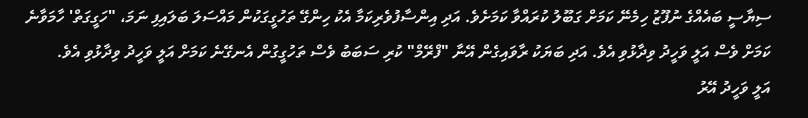ސިޔާސީ ބައެއްގެ ނުފޫޒު ހިމެނޭ ކަމަށް ގަބޫލު ކުރައްވާ ކަމަށެވެ. އަދި އިންސާފުވެރިކަމާ އެކު ހިންގޭ ތަހުގީގަކުން މައްސަލަ ބަލައިފި ނަމަ، "ހަގީގަތް' ހާމަވާނެ ކަމަށް ވެސް އަލީ ވަހީދު ވިދާޅުވި އެވެ. އަދި ބަޔަކު ރާވައިގެން އޭނާ "ފްރޭމް" ކުރި ސަބަބު ވެސް ތަހުގީގުން އެނގޭނެ ކަމަށް އަލީ ވަހީދު ވިދާޅުވި އެވެ.
އަލީ ވަހީދު އޭރު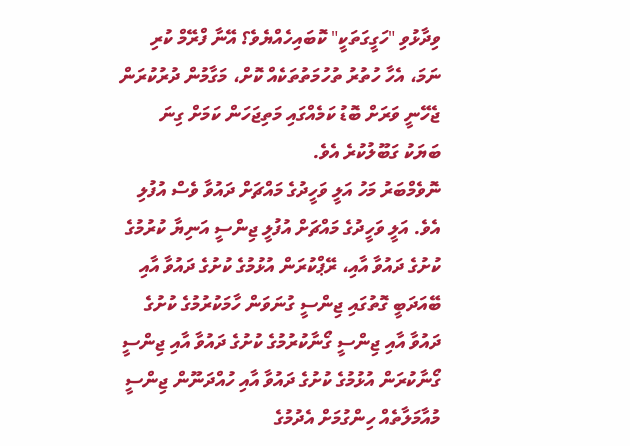ވިދާޅުވި "ހަގީގަތަކީ" ކޮބައިހެއްޔެވެ؟ އޭނާ ފްރޭމް ކުރި ނަމަ، އެހާ ހުތުރު ތުހުމަތުތަކެއް ކޮށް، މަގާމުން ދުރުކުރަން ޖެހޭނީ ވަރަށް ބޮޑު ކަމެއްގައި މަތިޖަހަން ކަމަށް ގިނަ ބަޔަކު ގަބޫލުކުރެ އެވެ.
ނޮވެމްބަރު މަހު އަލީ ވަހީދުގެ މައްޗަށް ދައުވާ ވެސް އުފުލި އެވެ. އަލީ ވަހީދުގެ މައްޗަށް އުފުލީ ޖިންސީ އަނިޔާ ކުރުމުގެ ކުށުގެ ދައުވާ އާއި، ރޭޕްކުރަން އުޅުމުގެ ކުށުގެ ދައުވާ އާއި ބޭއަދަބީ ގޮތުގައި ޖިންސީ ގުނަވަން ހާމަކުރުމުގެ ކުށުގެ ދައުވާ އާއި ޖިންސީ ގޯނާކުރުމުގެ ކުށުގެ ދައުވާ އާއި ޖިންސީ ގޯނާކުރަން އުޅުމުގެ ކުށުގެ ދައުވާ އާއި ހުއްދަނޫން ޖިންސީ މުއާމަލާތެއް ހިންގުމަށް އެދުމުގެ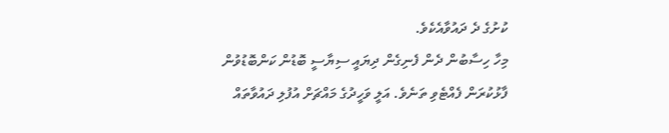ކުށުގެ ދެ ދައުވާއެކެވެ.
މިހާ ހިސާބުން ދެން ފެނިގެން ދިޔައީ ސިޔާސީ ބޮޑުން ކަންބޮޑުވުން ފާޅުކުރަން ފެއްޓެވި ތަނެވެ. އަލީ ވަހީދުގެ މައްޗަށް އުފުލި ދައުވާތައް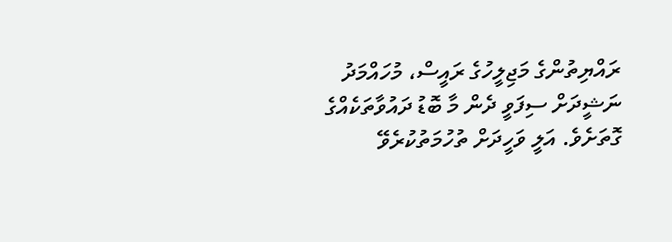ރައްޔިތުންގެ މަޖިލީހުގެ ރައީސް، މުހައްމަދު ނަޝީދަށް ސިފަވީ ދެން މާ ބޮޑު ދައުވާތަކެއްގެ ގޮތަށެވެ. އަލީ ވަހީދަށް ތުހުމަތުކުރެވޭ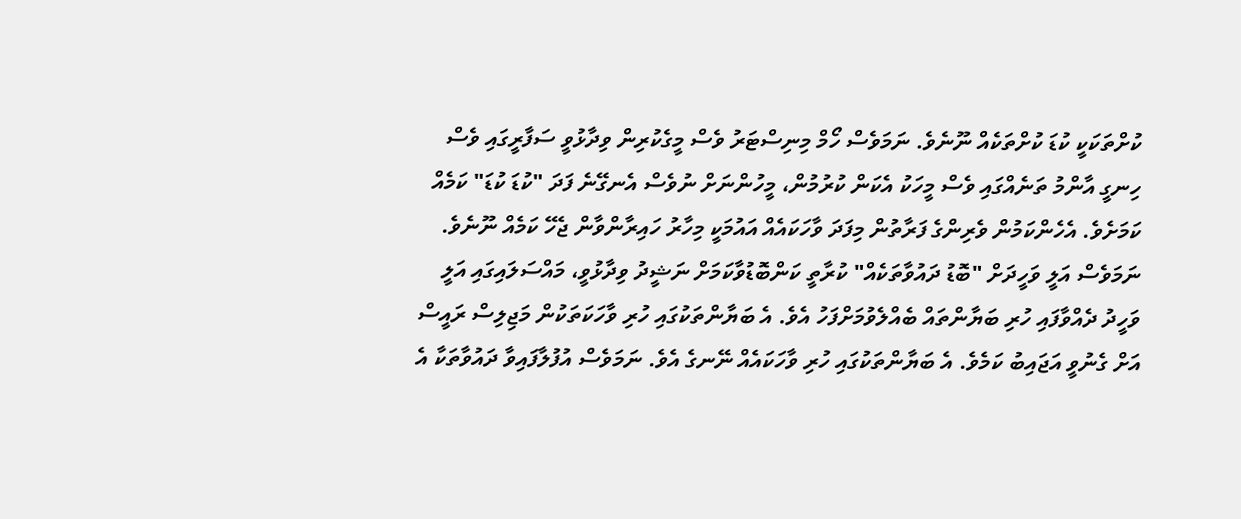ކުށްތަކަކީ ކުޑަ ކުށްތަކެއް ނޫނެވެ. ނަމަވެސް ހޯމް މިނިސްޓަރު ވެސް މީގެކުރިން ވިދާޅުވީ ސަފާރީގައި ވެސް ހިނގީ އާންމު ތަނެއްގައި ވެސް މީހަކު އެކަން ކުރުމުން، މީހުންނަށް ނުވެސް އެނގޭނެ ފަދަ "ކުޑަ ކުޑަ" ކަމެއް ކަމަށެވެ. އެހެންކަމުން ވެރިންގެ ފަރާތުން މިފަދަ ވާހަކައެއް އައުމަކީ މިހާރު ހައިރާންވާން ޖެހޭ ކަމެއް ނޫނެވެ.
ނަމަވެސް އަލީ ވަހީދަށް "ބޮޑު ދައުވާތަކެއް" ކުރާތީ ކަންބޮޑުވާކަމަށް ނަޝީދު ވިދާޅުވީ، މައްސަލައިގައި އަލީ ވަހީދު ދެއްވާފައި ހުރި ބަޔާންތައް ބެއްލެވުމަށްފަހު އެވެ. އެ ބަޔާންތަކުގައި ހުރި ވާހަކަތަކުން މަޖިލިސް ރައީސް އަށް ގެނުވީ އަޖައިބު ކަމެވެ. އެ ބަޔާންތަކުގައި ހުރި ވާހަކައެއް ނޭނގެ އެވެ. ނަމަވެސް އުފުލާފައިވާ ދައުވާތަކާ އެ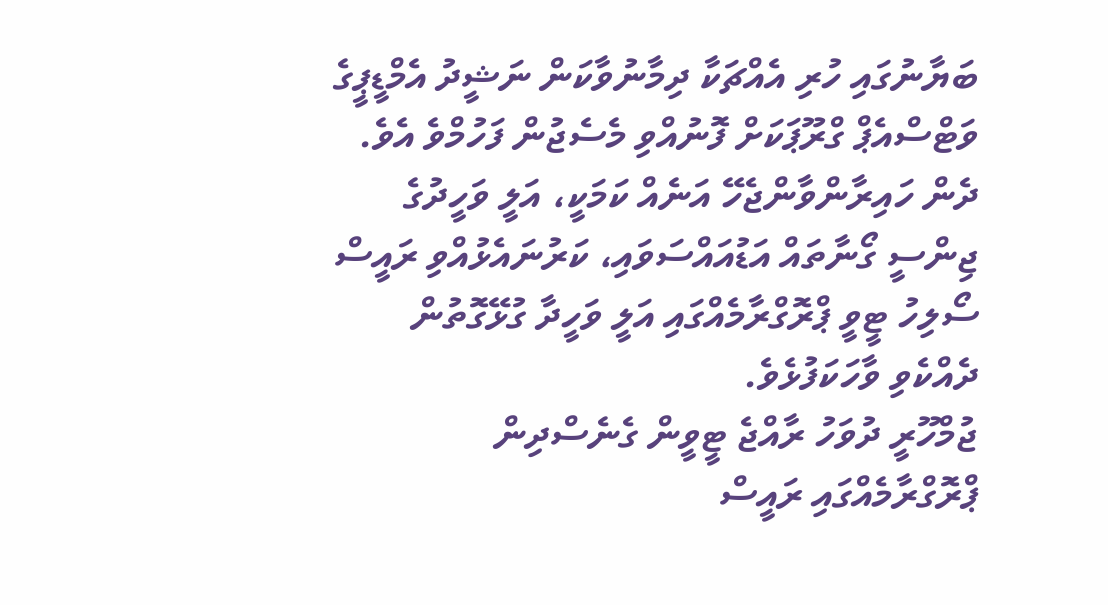ބަޔާނުގައި ހުރި އެއްޗަކާ ދިމާނުވާކަން ނަޝީދު އެމްޑީޕީގެ ވަޓްސްއެޕް ގްރޫޕަކަށް ފޮނުއްވި މެސެޖުން ފަހުމްވެ އެވެ.
ދެން ހައިރާންވާންޖެހޭ އަނެއް ކަމަކީ، އަލީ ވަހީދުގެ ޖިންސީ ގޯނާތައް އަޑުއައްސަވައި، ކަރުނައެޅުއްވި ރައީސް ސޯލިހު ޓީވީ ޕްރޮގްރާމެއްގައި އަލީ ވަހީދާ ގުޅޭގޮތުން ދެއްކެވި ވާހަކަފުޅެވެ.
ޖުމްހޫރީ ދުވަހު ރާއްޖެ ޓީވީން ގެނެސްދިން ޕްރޮގްރާމެއްގައި ރައީސް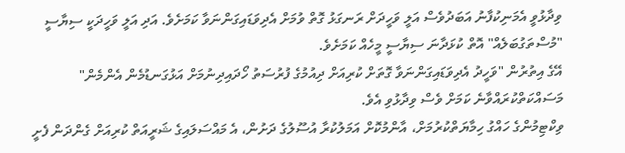ވިދާޅުވީ އެމަނިކުފާނު އަބަދުވެސް އަލީ ވަހީދަށް ރަނގަޅު ގޮތް ވުމަށް އެދިވަޑައިގަންނަވާ ކަމަށެވެ. އަދި އަލީ ވަހީދަކީ ސިޔާސީ "މުސްތަގުބަލެއް" އޮތް ކުޅަދާނަ ސިޔާސީ މީހެއް ކަމަށެވެ.
އޭގެ އިތުރުން "ވަހީދު އެދިވަޑައިގަންނަވާ ގޮތަށް ކުރިއަށް ދިއުމުގެ ފުރުސަތު ހޯދައިދިނުމަށް އަޅުގަނޑުމެން އެންމެން" މަސައްކަތްކުރައްވާނެ ކަމަށް ވެސް ވިދާޅުވި އެވެ.
ވިކްޓިމުންގެ ހައްގު ހިމާޔަތްކުރުމަށް، އާންމުކޮށް އަމަލުކުރާ އުސޫލުގެ ދަށުން، އެ މައްސަލައިގެ ޝަރީއަތް ކުރިއަށް ގެންދަން ފެށީ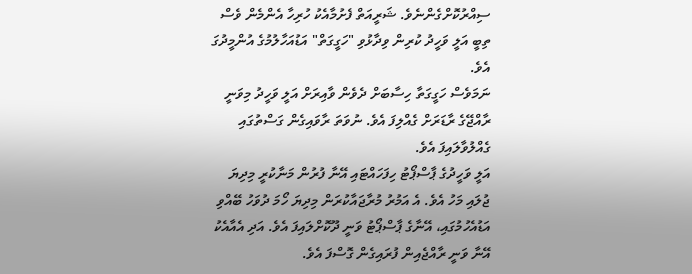ސިއްރުކޮށްގެންނެވެ. ޝަރީއަތް ފެށުމާއެކު ހުރިހާ އެންމެން ވެސް ތިބީ އަލީ ވަހީދު ކުރިން ވިދާޅުވި "ހަގީގަތް" އަޑުއަހާލުމުގެ އުންމީދުގަ އެވެ.
ނަމަވެސް ހަގީގަތާ ހިސާބަށް ދެވެން ވާއިރަށް އަލީ ވަހީދު މިވަނީ ރާއްޖޭގެ ރާޑަރަށް ގެއްލިފަ އެވެ. ނުވަތަ ރާވައިގެން ގަސްތުގައި ގެއްލުވާލައިފަ އެވެ.
އަލީ ވަހީދުގެ ޕާސްޕޯޓު ހިފަހައްޓައި އޭނާ ފުރުން މަނާކުރީ މިދިޔަ ޖުލައި މަހު އެވެ. އެ އަމުރު މުރާޖައާކުރަން މިދިޔަ ހޯމަ ދުވަހު ބޭއްވި އަޑުއެހުމުގައި، އޭނާގެ ޕާސްޕޯޓު ވަނީ ދޫކޮށްލައިފަ އެވެ. އަދި އެއާއެކު އޭނާ ވަނީ ރާއްޖެއިން ފުރައިގެން ގޮސްފަ އެވެ.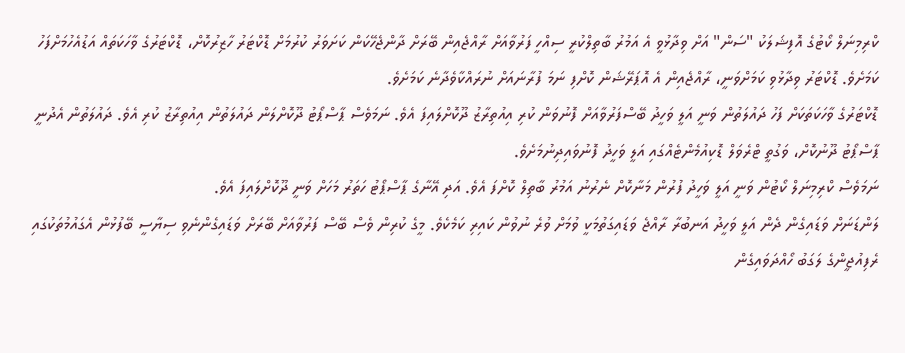ކްރިމިނަލް ކޯޓުގެ އޮފިޝަލަކު "ސަން" އަށް ވިދާޅުވީ އެ އަމުރު ބާތިލްކުރީ ސިއްހީ ފަރުވާއަށް ރާއްޖެއިން ބޭރަށް ދާންޖެހޭކަން ކަށަވަރު ކުރުމަށް ޑޮކްޓަރު ހާޒިރުކޮށް، ޑޮކްޓަރުގެ ވާހަކަތައް އަޑުއެހުމަށްފަހު ކަމަށެވެ. ޑޮކްޓަރު ވިދާޅުވި ކަމަށްވަނީ، ރާއްޖެއިން އެ އޮޕަރޭޝަން ކޮށްފި ނަމަ ފުރާނައަށް ނުރައްކާވެދާނެ ކަމަށެވެ.
ޑޮކްޓަރުގެ ވާހަކަތަކަށް ފަހު ދައުލަތުން ވަނީ އަލީ ވަހީދު ބޭސްފަރުވާއަށް ފޮނުވަން ކުރި އިއުތިރާޒު ދޫކޮށްލައިފަ އެވެ. ނަމަވެސް ޕާސްޕޯޓު ދޫކޮށްލަން ދައުލަތުން އިއުތިރާޒު ކުރި އެވެ. ދައުލަތުން އެދުނީ ޕާސްޕޯޓު ދޫނުކޮށް، ވަގުތީ ޓްރެވަލް ޑޮކިއުމެންޓެއްގައި އަލީ ވަހީދު ފޮނުވައިދިނުމަށެވެ.
ނަމަވެސް ކްރިމިނަލް ކޯޓުން ވަނީ އަލީ ވަހީދު ފުރުން މަނާކޮށް ނެރުނު އަމުރު ބާތިލް ކޮށްފަ އެވެ. އަދި އޭނާގެ ޕާސްޕޯޓު ހަތަރު މަހަށް ވަނީ ދޫކޮށްލައިފަ އެވެ.
ލަންޑަނަށް ވަޑައިގެން ދެން އަލީ ވަހީދު އަނބުރާ ރާއްޖެ ވަޑައިގަތުމަކީ ވުމަށް ވުރެ ނުވުން ކައިރި ކަމެކެވެ. މީގެ ކުރިން ވެސް ބޭސް ފަރުވާއަށް ބޭރަށް ވަޑައިގެންނެވި ސިޔާސީ ބޭފުޅުން އެގައުމުތަކުގައި ރެފިއުޖީންގެ ލަގަބު ހޯއްދަވައިގެން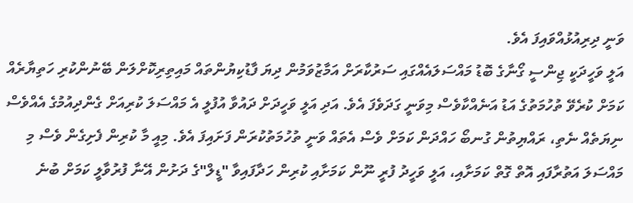ވަނީ ދިރިއުޅުއްވައިފަ އެވެ.
އަލީ ވަހީދަކީ ޖިންސީ ގޯނާގެ ބޮޑު މައްސަލައެއްގައި ސަރުކާރަށް އަމާޒުވަމުން ދިޔަ ފާޑުކިޔުންތައް މައިތިރިކޮށްލަން ބޭނުންކުރި ހަތިޔާރެއް ކަމަށް ކުރެވޭ ތުހުމަތުގެ އަޑު އަނެއްކާވެސް މިވަނީ ގަދަވެފަ އެވެ. އަދި އަލީ ވަހީދަށް ދައުވާ އުފުލީ އެ މައްސަލަ ކުރިއަށް ގެންދިއުމުގެ އެއްވެސް ނިޔަތެއް ނެތި، ރައްޔިތުން ގުނބޯ ހައްދަން ކަމަށް ވެސް އެތައް ވަނީ ތުހުމަތުކުރަން ފަށައިފަ އެވެ. މިއީ މާ ކުރިން ފެށިގެން ވެސް މި މައްސަލަ އަތުރާފައި އޮތް ގޮތް ކަމަށާއި، އަލީ ވަހީދު ފުރީ ނޫން ކަމަށާއި ކުރިން ހަދާފައިވާ "ޑީލް"ގެ ދަށުން އޭނާ ފުރުވާލީ ކަމަށް ބުނެ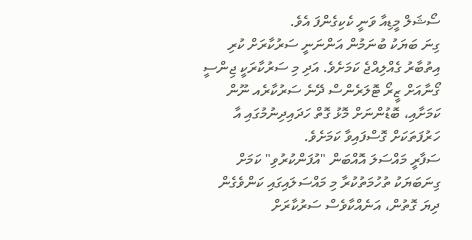ސޯޝަލް މީޑިއާ ވަނީ ކެކިގެންފަ އެވެ.
ގިނަ ބަޔަކު ބުނަމުން އަންނަނީ ސަރުކާރަށް ކުރި އިތުބާރު ގެއްލިއްޖެ ކަމަށެވެ. އަދި މި ސަރުކާރަކީ ޖިންސީ ގޯނާއަށް ޒީރޯ ޓޮލަރެންސް ދޭނެ ސަރުކާރެއ ނޫން ކަމަށާއި، ބޮޑުންނަށް މޮޅު ގޮތް ހަދައިދިނުމުގައި އާ ހަރުފަތަކަށް ގޮސްފައިވާ ކަމަށެވެ.
ސަފާރީ މައްސަލަ އޮއްބަން "އުފަންކުރުވި" ކަމަށް ގިނަބަޔަކު ތުހުމަތުކުރާ މި މައްސަލައިގައި ކަންވެގެން ދިޔަ ގޮތުން، އަނެއްކާވެސް ސަރުކާރަށް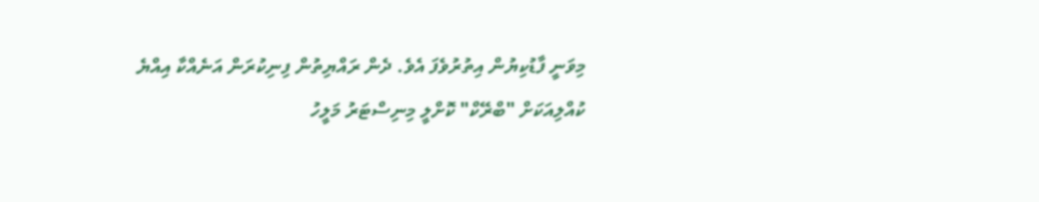މިވަނީ ފާޑުކިޔުން އިތުރުވެފަ އެވެ. ދެން ރައްޔިތުން ފިނިކުރަން އަނެއްކާ އިއްޔެ ކުއްލިއަކަށް "ބްރޭކް" ކޮށްލީ މިނިސްޓަރު މަލީހު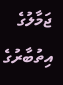ޖަމާލުގެ އިތުބާރުގެ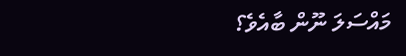މައްސަލަ ނޫން ބާއެވެ؟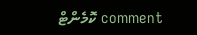comment ކޮމެންޓް